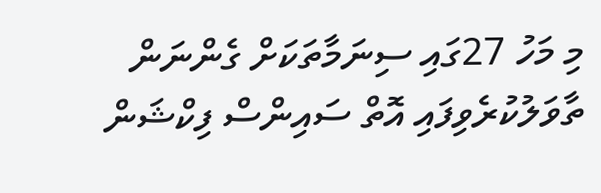މި މަހު 27ގައި ސިނަމާތަކަށް ގެންނަން ތާވަލުކުރެވިފައި އޮތް ސައިންސް ފިކްޝަން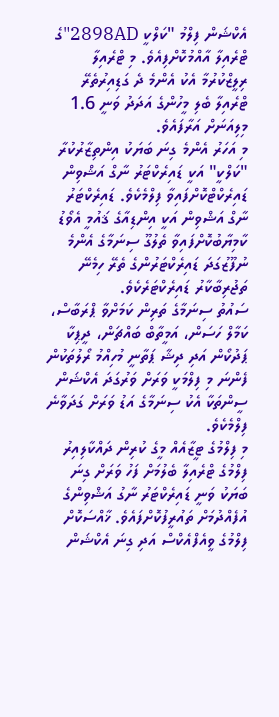އެކްޝަން ފިލްމު "ކަލްކީ 2898AD"ގެ ޓްރެއިލާ އާއްމުކޮށްފިއެވެ. މި ޓްރެއިލާ ރިލީޒްކުރުމާ އެކު އެންމެ ދެ ގަޑިއިރުތެރޭ ޓްރެއިލާ ބެލި މީހުންގެ އަދަދު ވަނީ 1.6 މިލިއަނަށް އަރާފައެވެ.
މި އަހަރު އެންމެ ގިނަ ބަޔަކު އިންތިޒާރުކުރާ "ކަލްކީ" އަކީ ޑައިރެކްޓަރު ނާގް އަޝްވިން ޑައިރެކްޓްކޮށްފައިވާ ފިލްމެކެވެ. ޑައިރެކްޓަރު ނާގް އަޝްވިން އަކީ އިންޑިއާގެ ޤައުމީ އެވޯޑު ކާމިޔާބުކޮށްފައިވާ ތެލުގޫ ސިނަމާގެ އެންމެ ނުފޫޒުގަދަ ޑައިރެކްޓަރުންގެ ތެރޭ ހިމެނޭ ތަޖުރިބާކާރު ޑައިރެކްޓަރެކެވެ.
ސައުތު ސިނަމާގެ ތަރިން ކަމަށްވާ ޕްރަބާސް، ކަމާލް ހަސަން، އަމީތާބް ބައްޗަން، ދީޕިކާ ޕަދުކޯން އަދި ދިޝާ ޕަތާނީ މުހިއްމު ރޯލުތަކުން ފެންނަ މި ފިލްމަކީ ވަރަށް ވަރުގަދަ އެކްޝަން ސީންތަކާ އެކު ސިނަމާގެ އަޑު ވަރަށް ގަދަވާނެ ފިލްމެކެވެ.
މި ފިލްމުގެ ޓީޒާއެއް މީގެ ކުރިން ދައްކާލިއިރު ފިލްމުގެ ޓްރެއިލާ ބެލުމަށް ފަހު ވަރަށް ގިނަ ބަޔަކު ވަނީ ޑައިރެކްޓަރު ނާގު އަޝްވިންގެ އުފެއްދުމަށް ތައުރީފުކޮށްފައެވެ. ޚާއްސަކޮށް ފިލްމުގެ ވީއެފްއެކްސް އަދި ގިނަ އެކްޝަން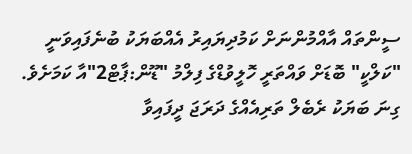ސީންތައް އާއްމުންނަށް ކަމުދިޔައިރު އެއްބަޔަކު ބުނެފައިވަނީ "ކަލްކީ" ބޮޑަށް ވައްތަރީ ހޮލީވުޑްގެ ފިލްމު "ޑޫން:ޕާޓް2"އާ ކަމަށެވެ.
ގިނަ ބަޔަކު ރެބެލް ތަރިއެއްގެ ދަރަޖަ ދީފައިވާ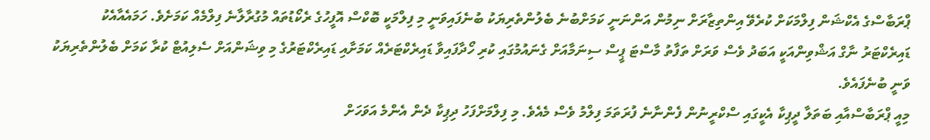ޕްރަބާސްގެ އެކްޝަން ފިލްމަކަށް ކުރެވޭ އިންތިޒާރަށް ނިމުން އަންނަނީ ކަމަށްބުނެ ބެލުންތެރިޔަކު ބުނެފައިވަނީ މި ފިލްމަކީ ބޮކްސް އޮފީހުގެ ރެކޯޑުތައް މުގުރާލާނެ ފިލްމެއް ކަމަށެވެ. ހަމައެއާއެކު ޑައިރެކްޓަރު ނާގް އަޝްވިންއަކީ އަބަދު ވެސް ވަރަށް ތަފާތު މާސްޓަ ޕީސް ސިނަމާއަށް ގެނައުމުގައި ކުރި ހޯދާފައިވާ ޑައިރެކްޓަރެއް ކަމަށާއި ޑައިރެކްޓަރުގެ މި ވިޝަންއަށް ސެލިއުޓް ކުރާ ކަމަށް ބެލުންތެރިޔަކު ވަނީ ބުނެފައެވެ.
މިއީ ޕްރަބާސްއާއި ބަތަލާ ދީޕިކާ އެކީގައި ސްކްރީނުން ފެންނާނެ ފުރަތަމަ ފިލްމު ވެސް މެއެވެ. މި ފިލްމަށްފަހު ދިޕިކާ ދެން އެންމެ އަވަހަށް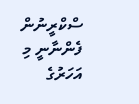ސްކްރީނުން ފެންނާނީ މި އަހަރުގެ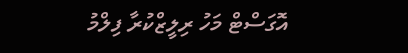އޮގަސްޓް މަހު ރިލީޒްކުރާ ފިލްމު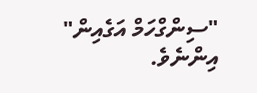"ސިންގްހަމް އަގެއިން" އިންނެވެ.